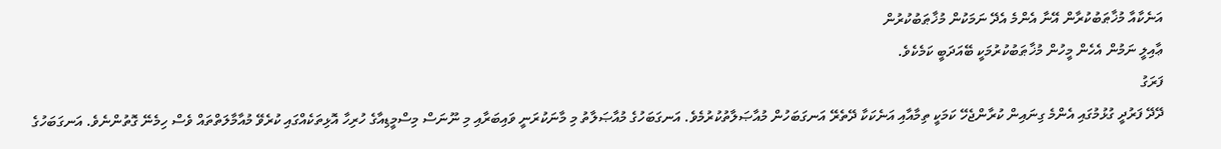އަނެކާއާ މުޚާޠަބުކުރާން އޭނާ އެންމެ އެދޭ ނަމަކުން މުޚާޠަބުކުރުން
ޢާއިލީ ނަމުން އެހެން މީހުން މުޚާޠަބުކުރުމަކީ ބޭއަދަބީ ކަމެކެވެ.
ފަރަގު
ދޭދޭ ފަރުދީ ގުޅުމުގައި އެންމެ ގިނައިން ކުރާންޖެހޭ ކަމަކީ ތިމާއާއި އަނެކަކާ ދޭތެރޭ އަނގަބަހުން މުއާޞަލާތުކުރުމެވެ. އަނގަބަހުގެ މުއާޞަލާތު މި މާނަކުރަނީ ވައިބަރާއި މި ނޫނަސް މިސްމީޑިއާގެ ހުރިހާ އޮޅިތަކެއްގައި ކުރެވޭ މުއާމާލަތްތައް ވެސް ހިމެނޭ ގޮތުންނެވެ. އަނގަބަހުގެ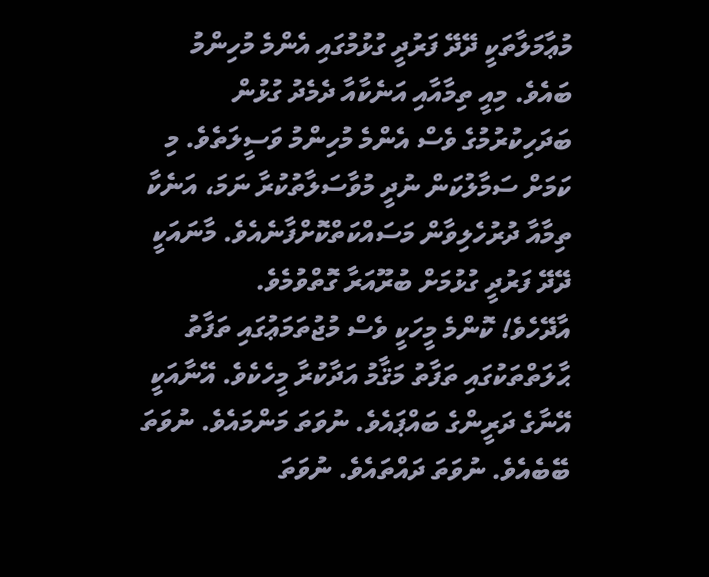މުޢާމަލާތަކީ ދޭދޭ ފަރުދީ ގުޅުމުގައި އެންމެ މުހިންމު ބައެވެ. މިއީ ތިމާއާއި އަނެކާއާ ދެމެދު ގުޅުން ބަދަހިކުރުމުގެ ވެސް އެންމެ މުހިންމު ވަސީލަތެވެ. މި ކަމަށް ސަމާލުކަން ނުދީ މުވާސަލާތުކުރާ ނަމަ، އަނެކާ ތިމާއާ ދުރުހެލިވާން މަސައްކަތްކޮށްފާނެއެވެ. މާނައަކީ ދޭދޭ ފަރުދީ ގުޅުމަށް ބުރޫއަރާ ގޮތްވުމެވެ.
އާދޭހެވެ! ކޮންމެ މީހަކީ ވެސް މުޖުތަމަޢުގައި ތަފާތު ޙާލަތްތަކުގައި ތަފާތު މަޤާމު އަދާކުރާ މީހެކެވެ. އޭނާއަކީ އޭނާގެ ދަރީންގެ ބައްޕައެވެ. ނުވަތަ މަންމައެވެ. ނުވަތަ ބޭބެއެވެ. ނުވަތަ ދައްތައެވެ. ނުވަތަ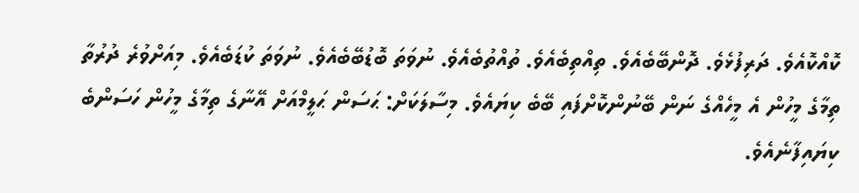ކޮއްކޮއެވެ. ދަރިފުޅެވެ. ދޮންބޭބެއެވެ. ތިއްތިބެއެވެ. ތުއްތުބެއެވެ. ނުވަތަ ބޮޑުބޭބެއެވެ. ނުވަތަ ކުޑަބެއެވެ. މިއަށްވުރެ ދުރުތާ ތިމާގެ މީހުން އެ މީހެއްގެ ނަން ބޭނުންކޮށްފައި ބޭބެ ކިޔައެވެ. މިސާލަކަށް: ޙަސަން ޙަލީމްއަށް އޭނާގެ ތިމާގެ މީހުން ހަސަންބެ ކިޔައިފާނެއެވެ.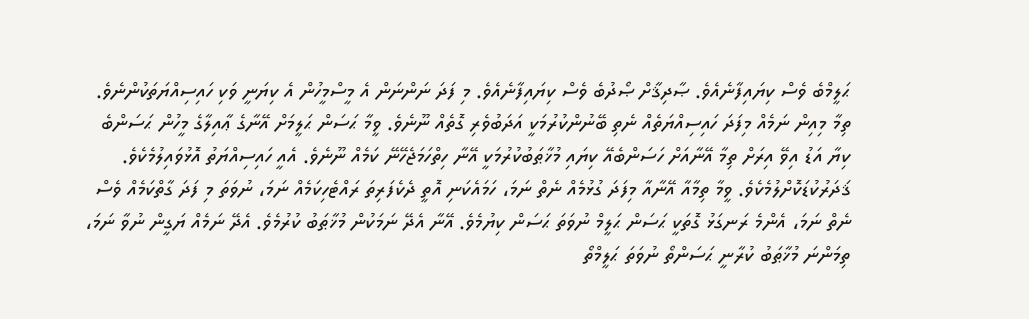ޙަލީމްބެ ވެސް ކިޔައިފާނެއެވެ. ޞާދިޤާށް ޞޯދުބެ ވެސް ކިޔައިފާނެއެވެ. މި ފަދަ ނަންނަން އެ މީސްމީހުން އެ ކިޔަނީ ވަކި ހައިސިއްޔަތަކުންނެވެ. ތިމާ މިއިން ނަމެއް މިފަދަ ހައިސިއްޔަތެއް ނެތި ބޭނުންކުރުމަކީ އަދަބުވެރި ގޮތެއް ނޫނެވެ. ވީމާ ޙަސަން ޙަލީމަށް އޭނާގެ ޢާއިލާގެ މީހުން ޙަސަންބެ ކިޔާ އަޑު އިވޭ އިރަށް ތިމާ އޭނާއަށް ހަސަންބެއޭ ކިޔައި މުޚާޠަބުކުރުމަކީ އޭނާ ހިތްހަމަޖެހޭނޭ ކަމެއް ނޫނެވެ. އެއީ ހައިސިއްޔަތު އޮޅުވައިލުމެކެވެ. ޤަދަރުކުޑަކޮށްލުމެކެވެ. ވީމާ ތިމާއާ އޭނާއާ މިފަދަ ގުޅުމެއް ނެތް ނަމަ، ހަމައެކަނި އޮތީ ދެކެފަރިތަ ރައްޓެހިކަމެއް ނަމަ، ނުވަތަ މި ފަދަ ގާތްކަމެއް ވެސް ނެތް ނަމަ، އެންމެ ރަނގަޅު ގޮތަކީ ޙަސަން ޙަލީމް ނުވަތަ ޙަސަން ކިޔުމެވެ. އޭނާ އެދޭ ނަމަކުން މުޚާޠަބު ކުރުމެވެ. އެދޭ ނަމެއް ޔަގީން ނުވާ ނަމަ، ތިމަންނަ މުޚާޠަބު ކުރާނީ ޙަސަންތޯ ނުވަތަ ޙަލީމްތޯ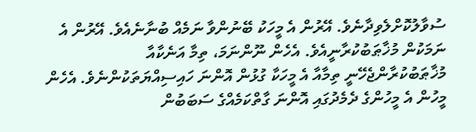ސުވާލުކޮށްލެވިދާނެވެ. އޭރުން އެ މީހަކު ބޭނުންވާ ނަމެއް ބުނާނެއެވެ. އޭރުން އެ ނަމަކުން މުޚާޠަބުކުރާނީއެވެ. އެހެން ނޫންނަމަ، ތިމާ އަނެކާއާ މުޚާޠަބުކުރާންޖެހޭނީ ތިމާއާ އެ މީހަކާ ގުޅުން އޮންނަ ހައިސިއްޔަތަކުންނެވެ. އެހެން މީހުން އެ މީހުންގެ ދެމެދުގައި އޮންނަ ގާތްކަމެއްގެ ސަބަބުން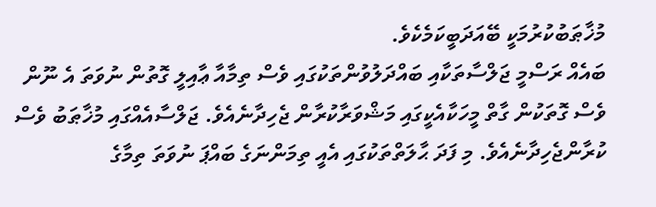މުޚާޠަބުކުރުމަކީ ބޭއަދަބީކަމެކެވެ.
ބައެއް ރަސްމީ ޖަލްސާތަކާއި ބައްދަލުވުންތަކުގައި ވެސް ތިމާއާ ޢާއިލީ ގޮތުން ނުވަތަ އެ ނޫން ވެސް ގޮތަކުން ގާތް މީހަކާއެކީގައި މަޝްވަރާކުރާން ޖެހިދާނެއެވެ. ޖަލްސާއެއްގައި މުޚާޠަބު ވެސް ކުރާންޖެހިދާނެއެވެ. މި ފަދަ ޙާލަތްތަކުގައި އެއީ ތިމަންނަގެ ބައްޕަ ނުވަތަ ތިމާގެ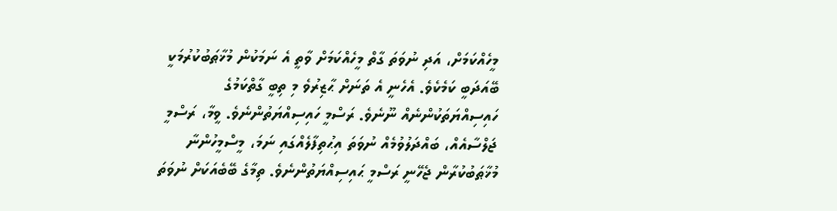މީހެއްކަމަށް، އަދި ނުވަތަ ގާތް މީހެއްކަމަށް ވާތީ އެ ނަމަކުން މުޚާޠަބުކުރުމަކީ ބޭއަދަބީ ކަމެކެވެ. އެހެނީ އެ ތަނަށް ޙާޒިރުވެ މި ތިބީ ގާތްކަމުގެ ހައިސިއްޔަތަކުންނެއް ނޫނެވެ. ރަސްމީ ހައިސިއްޔަތުންނެވެ. ވީމާ، ރަސްމީ ޖަލްސާއެއް، ބައްދަލުވުމެއް ނުވަތަ އިޙުތިފާލެއްގައި ނަމަ، މީސްމީހުންނާ މުޚާޠަބުކުރާން ޖެހޭނީ ރަސްމީ ޙައިސިއްޔަތުންނެވެ. ތިމާގެ ބޭބެއަކަށް ނުވަތަ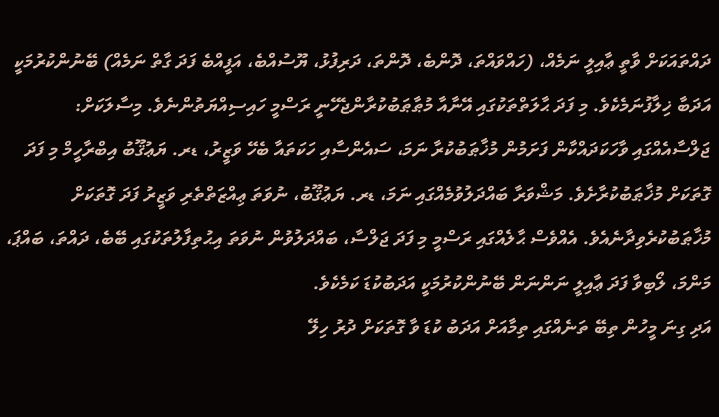ދައްތައަކަށް ވާތީ ޢާއިލީ ނަމެއް، (ހައްވައްތަ، ދޮންބެ، ދޮންތަ، ދަރިފުޅު، ޔޫސުއްބެ، އަފީއްބެ ފަދަ ގާތް ނަމެއް) ބޭނުންކުރުމަކީ އަދަބާ ޚިލާފުނަމެކެވެ. މި ފަދަ ޙާލަތްތަކުގައި އޭނާއާ މުޠާޠަބުކުރާންޖެހޭނީ ރަސްމީ ހައިސިއްޔަތުންނެވެ. މިސާލަކަށް: ޖަލްސާއެއްގައި ވާހަކަދައްކާން ފަށަމުން މުޚާޠަބުކުރާ ނަމަ، ސައެންސާއި ހަކަތައާ ބެހޭ ވަޒީރު، ޑރ. ޔަޢުޤޫބު އިބްރާހީމް މި ފަދަ ގޮތަކަށް މުޚާޠަބުކުރާށެވެ. މަޝްވަރާ ބައްދަލުވުމެއްގައި ނަމަ، ޑރ. ޔަޢުޤޫބު، ނުވަތަ ޢިއްޒަތްތެރި ވަޒީރު ފަދަ ގޮތަކަށް މުޚާޠަބުކުރެވިދާނެއެވެ. އެއްވެސް ޙާލެއްގައި ރަސްމީ މި ފަދަ ޖަލްސާ، ބައްދަލުވުން ނުވަތަ އިޙުތިފާލުތަކުގައި ބޭބެ، ދައްތަ، ބައްޕަ، މަންމަ، ލޯބިވާ ފަދަ ޢާއިލީ ނަންނަން ބޭނުންކުރުމަކީ އަދަބުކުޑަ ކަމެކެވެ.
އަދި ގިނަ މީހުން ތިބޭ ތަނެއްގައި ތިމާއަށް އަދަބު ކުޑަ ވާ ގޮތަކަށް ދުރު ހިލޭ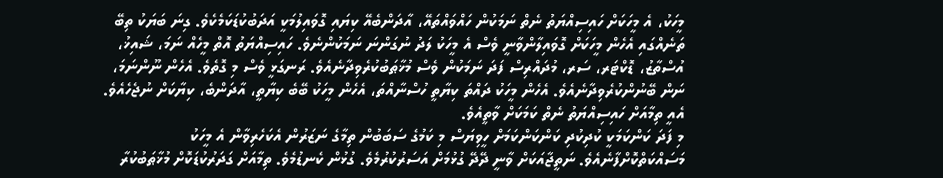މީހަކު، އެ މީހަކަށް ހައިސިއްޔަތު ނެތް ނަމަކުން ހައްވައްތައޭ، އާދަންބެއޭ ކިޔައި ގޮވައިލުމަކީ އަދަބުކުޑަކަމެކެވެ. ގިނަ ބަޔަކު ތިބޭ ތަނެއްގައި އެހެން މީހަކަށް ގޮވައިލާންވާނީ ވެސް އެ މީހަކު ލަދު ނުގަންނަ ނަމަކުންނެވެ. ހައިސިއްޔަތު އޮތް މީހެއް ނަމަ، ޝައިޚު، އުސްތާޒު، ޑޮކްޓަރ، ސަރ، މުދައްރިސް ފަދަ ނަމަކުން ވެސް މުޚާޠަބުކުރެވިދާނެއެވެ. ރަނގަޅީ ވެސް މި ގޮތެވެ. އެހެން ނޫންނަމަ، ނަން ބޭނުންކުރެވިދާނެއެވެ. އެހެން މީހަކު ދައްތަ ކިޔާތީ ހުސްނާއްތަ، އެހެން މީހަކު ބޭބެ ކިޔާތީ، އާދަންބެ، ކިޔާކަށް ނުޖެހެއެވެ. އެއީ ތިމާއަށް ހައިސިއްޔަތު ނެތް ކަމަކަށް ވާތީއެވެ.
މި ފަދަ ކަންކަމަކީ ކުދިކުދި ކަންކަންކަމަށް ހީވިޔަސް މި ކަމުގެ ސަބަބުން ތިމާގެ ނަޒަރުން އެކަހެރިވާން އެ މީހަކު މަސައްކަތްކޮށްފާނެއެވެ. ނަތީޖާއަކަށް ވާނީ ދޭދޭ ގުޅުމަށް އަސަރުކުރުމެވެ. ގުޅުން ކެނޑުމެވެ. ތިމާއަށް ގަދަރުކުޑަކޮށް މުޚާޠަބުކުރާ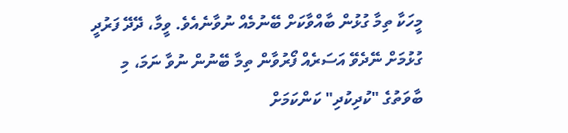މީހަކާ ތިމާ ގުޅުން ބާއްވާކަށް ބޭނުމެއް ނުވާނެއެވެ. ވީމާ، ދޭދޭ ފަރުދީ ގުޅުމަށް ނޭދެވޭ އަސަރެއް ފޯރުވާން ތިމާ ބޭނުން ނުވާ ނަމަ، މި ބާވަތުގެ "ކުދިކުދި" ކަންކަމަށް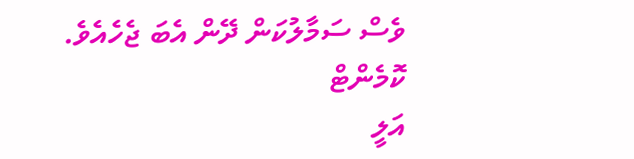ވެސް ސަމާލުކަން ދޭން އެބަ ޖެހެއެވެ.
ކޮމެންޓް
އަލީ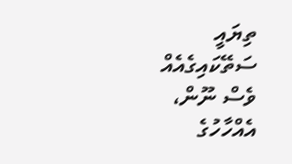ތިޔައީ ސަތޭކައިގެއެއް ވެސް ނޫން، އެއްހާހުގެ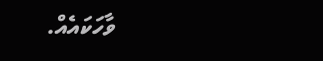ވާހަކައެއް.